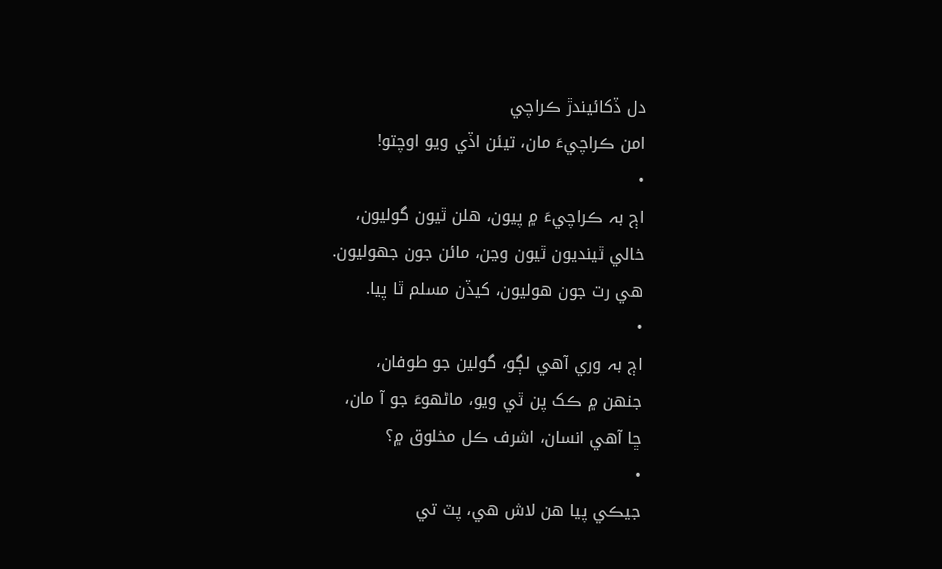دل ڏکائيندڙ ڪراچي
امن ڪراچيءَ مان، تيئن اڏي ويو اوچتو!
•
اڄ بہ ڪراچيءَ ۾ پيون، ھلن ٿيون گوليون،
خالي ٿينديون ٿيون وڃن، مائن جون جهوليون.
ھي رت جون ھوليون، کيڏن مسلم ٿا پيا.
•
اڄ بہ وري آھي لڳو، گولين جو طوفان،
جنھن ۾ ڪک پن ٿي ويو، ماڻھوءَ جو آ مان،
ڇا آھي انسان، اشرف ڪل مخلوق ۾؟
•
جيڪي پيا ھن لاش ھي، پٽ تي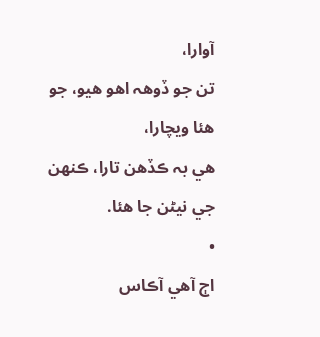آوارا،
تن جو ڏوھہ اھو ھيو، جو ھئا ويچارا،
ھي بہ ڪڏھن تارا، ڪنھن جي نيڻن جا ھئا.
•
اڄ آھي آڪاس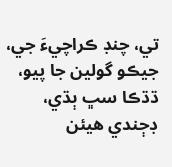تي، چنڊ ڪراچيءَ جي،
جيڪو گولين جا پيو، ڌڌڪا سڀ ٻڌي،
ڊڄندي ھيئن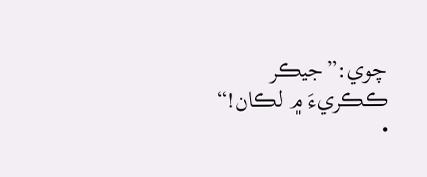چوي:”جيڪر ڪڪريءَ ۾ لڪان!“
•